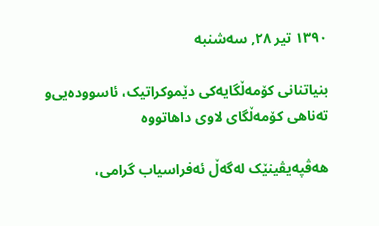۱۳۹۰ تیر ۲۸, سه‌شنبه

بنیاتنانی‌ کۆمه‌ڵگایه‌کی‌ دێموکراتیک، ئاسووده‌یی‌‌و ته‌ناهی‌ کۆمه‌ڵگای‌ لاوی‌ داهاتووه

هه‌ڤپه‌یڤینێک له‌گه‌ڵ ئه‌فراسیاب گرامی،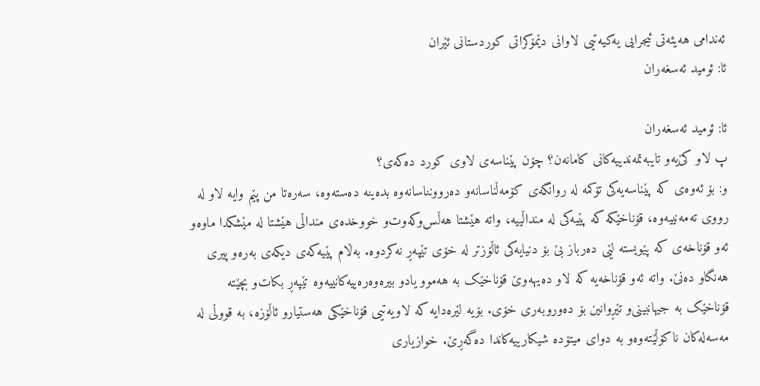ئه‌ندامی‌ هه‌یئه‌تی‌ ئیجرایی‌ یه‌کیه‌تیی‌ لاوانی‌ دێمۆکراتی‌ کوردستانی‌ ئێران
ئا: ئومید ئه‌سغه‌ران

ئا: ئومید ئه‌سغه‌ران
پ لاو کێ‌یه‌‌و تایبه‌تمه‌ندییه‌کانی‌ کامانه‌ن؟ چۆن پێناسه‌ی‌ لاوی‌ کورد ده‌که‌ی‌؟
و: بۆ ئه‌وه‌ی‌ که‌ پێناسه‌یه‌کی‌ تۆکمه‌ له‌ روانگه‌ی‌ کۆمه‌ڵناسانه‌‌و ده‌روونناسانه‌وه‌ بده‌ینه‌ ده‌سته‌وه‌، سه‌ره‌تا من پێم وایه‌ لاو له‌ رووی‌ ته‌مه‌نییه‌وه‌، قۆناخێکه‌ که‌ پێیه‌کی‌ له‌ منداڵییه‌، واته‌ هێشتا هه‌ڵس‌وکه‌وت‌و خووخده‌ی‌ منداڵی‌ هێشتا له‌ مێشکدا ماوه‌‌و ئه‌و قۆناخه‌ی‌ که‌ پێویسته‌ لێی‌ ده‌رباز بێ‌ بۆ دنیایه‌کی‌ ئاڵۆزتر له‌ خۆی تێپه‌ڕ نه‌کردوه‌. به‌ڵام پێیه‌که‌ی‌ دیکه‌ی‌ به‌ره‌و پیری‌ هه‌نگاو ده‌نێ. واته‌ ئه‌و قۆناخه‌یه‌ که‌ لاو ده‌یهه‌وێ‌ قۆناخێک به‌ هه‌موو یاد‌و بیره‌وه‌ره‌ییه‌کانییه‌وه‌ تێپه‌ڕ بکات‌و بچێته‌ قۆناخێک به‌ جیهانبینی‌‌و تێڕوانین بۆ ده‌وروبه‌ری‌ خۆی. بۆیه‌ لێره‌دایه‌ که‌ لاویه‌تیی‌ قۆناخێکی‌ هه‌ستیار‌و ئاڵۆزه‌، به‌ قووڵی‌ له‌ مه‌سه‌له‌کان ناکۆڵێته‌وه‌‌و به‌ دوای‌ میتۆده‌ شیکارییه‌کاندا ده‌گه‌ڕێ‌. خوازیاری‌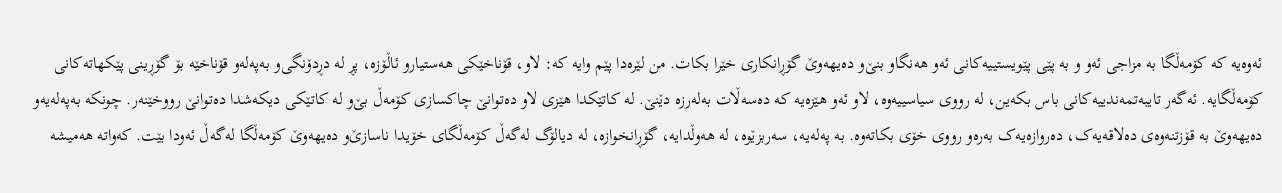ئه‌وه‌یه‌ که‌ کۆمه‌ڵگا به‌ مزاجی‌ ئه‌و و به‌ پێی‌ پێویستییه‌کانی‌ ئه‌و هه‌نگاو بنێ‌‌و ده‌یهه‌وێ‌ گۆڕانکاری‌ خێرا بکات. من لێره‌دا پێم وایه‌ که‌: لاو، قۆناخێکی‌ هه‌ستیار‌و ئاڵۆزه‌، پڕ له‌ دڕدۆنگی‌‌و به‌په‌له‌‌و قۆناخێه‌ بۆ گۆڕینی‌ پێکهاته‌کانی‌ کۆمه‌ڵگایه‌. ئه‌گه‌ر تایبه‌تمه‌ندییه‌کانی‌ باس بکه‌ین، له‌ رووی‌ سیاسییه‌وه‌، لاو ئه‌و هێزه‌یه‌ که‌ ده‌سه‌ڵات به‌له‌رزه‌ دێنێ‌. له‌ کاتێکدا هێزی‌ لاو ده‌توانێ‌ چاکسازی‌ کۆمه‌ڵ بێ‌‌و له‌ کاتێکی دیکه‌شدا ده‌توانێ‌ رووخێنه‌ر. چونکه‌ به‌په‌له‌یه‌‌و ده‌یهه‌وێ‌ به‌ قۆزتنه‌وه‌ی‌ ده‌لاقه‌یه‌ک، ده‌روازه‌یه‌ک به‌ره‌و رووی‌ خۆی بکاته‌وه‌. به‌ په‌له‌یه‌، سه‌ربزێوه‌، له‌ هه‌وڵدایه‌، گۆڕانخوازه‌، له‌ دیالۆگ له‌گه‌ڵ کۆمه‌ڵگای‌ خۆیدا ناسازێ‌‌و ده‌یهه‌وێ‌ کۆمه‌ڵگا له‌گه‌ڵ ئه‌ودا بێت. که‌واته‌ هه‌میشه‌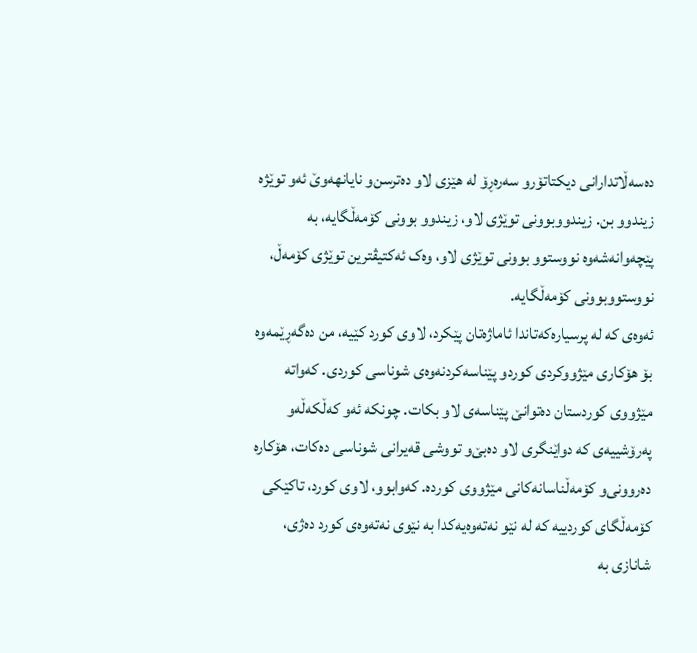ده‌سه‌ڵاتدارانی‌ دیکتاتۆر‌و سه‌ره‌ڕۆ له‌ هێزی‌ لاو ده‌ترسن‌و نایانهه‌وێ‌ ئه‌و توێژه‌ زیندوو بن. زیندووبوونی‌ توێژی‌ لاو، زیندوو بوونی‌ کۆمه‌ڵگایه‌، به‌ پێچه‌وانه‌شه‌وه‌ نووستوو بوونی‌ توێژی‌ لاو، وه‌ک ئه‌کتیڤترین توێژی‌ کۆمه‌ڵ، نووستووبوونی‌ کۆمه‌ڵگایه‌.
ئه‌وه‌ی‌ که‌ له‌ پرسیاره‌که‌تاندا ئاماژه‌تان پێکرد، لاوی‌ کورد کێیه‌، من ده‌گه‌ڕێمه‌وه‌ بۆ هۆکاری‌ مێژووکردی‌ کورد‌و پێناسه‌کردنه‌وه‌ی‌ شوناسی کوردی‌. که‌واته‌ مێژووی‌ کوردستان ده‌توانێ‌ پێناسه‌ی‌ لاو بکات. چونکه‌ ئه‌و که‌ڵکه‌ڵه‌‌و په‌رۆشییه‌ی‌ که‌ دواێنگری‌ لاو ده‌بێ‌‌و تووشی قه‌یرانی‌ شوناسی ده‌کات، هۆکاره‌ ده‌روونی‌و کۆمه‌ڵناسانه‌کانی‌ مێژووی‌ کورده‌. که‌وابوو، لاوی‌ کورد، تاکێکی‌ کۆمه‌ڵگای‌ کوردییه‌ که‌ له‌ نێو نه‌ته‌وه‌یه‌کدا به‌ نێوی‌ نه‌ته‌وه‌ی کورد ده‌ژی‌، شانازی‌ به‌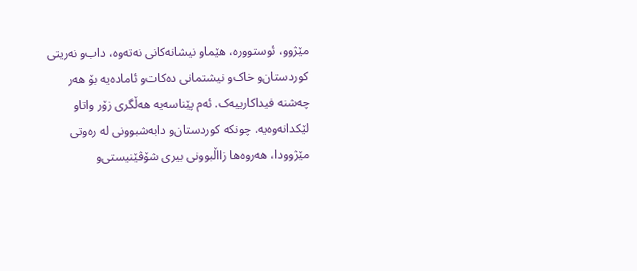مێژوو، ئوستووره‌، هێما‌و نیشانه‌کانی‌ نه‌ته‌وه‌، داب‌و نه‌ریتی‌ کوردستان‌و خاک‌و نیشتمانی‌ ده‌کات‌و ئاماده‌یه‌ بۆ هه‌ر چه‌شنه‌ فیداکارییه‌ک. ئه‌م پێناسه‌یه‌ هه‌ڵگری‌ زۆر واتا‌و لێکدانه‌وه‌یه‌. چونکه‌ کوردستان‌و دابه‌شبوونی‌ له‌ ره‌وتی‌ مێژوودا، هه‌روه‌ها زااڵبوونی‌ بیری‌ شۆڤێنیستی‌‌و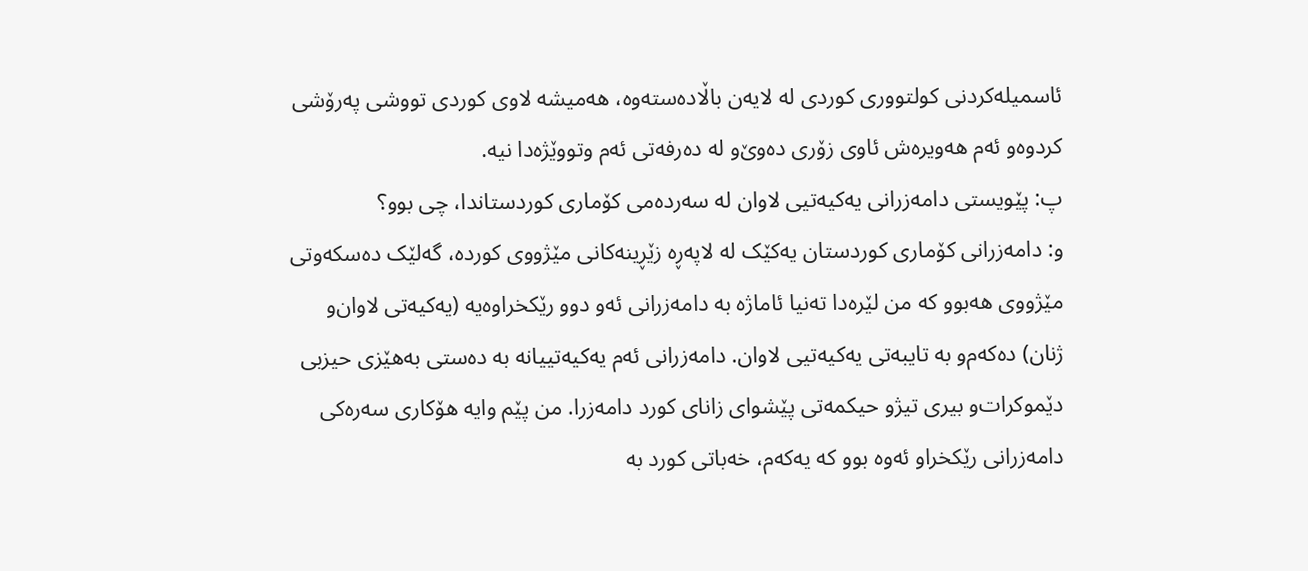ئاسمیله‌کردنی‌ کولتووری‌ کوردی‌ له‌ لایه‌ن باڵاده‌سته‌وه‌، هه‌میشه‌ لاوی‌ کوردی‌ تووشی په‌رۆشی کردوه‌‌و ئه‌م هه‌ویره‌ش ئاوی‌ زۆری‌ ده‌وێ‌‌و له‌ ده‌رفه‌تی‌ ئه‌م وتووێژه‌دا نیه‌.
پ: پێویستی‌ دامه‌زرانی‌ یه‌کیه‌تیی‌ لاوان له‌ سه‌رده‌می‌ کۆماری‌ کوردستاندا، چی‌ بوو؟
و: دامه‌زرانی‌ کۆماری‌ کوردستان یه‌کێک له‌ لاپه‌ڕه‌ زێڕینه‌کانی‌ مێژووی‌ کورده‌، گه‌لێک ده‌سکه‌وتی‌ مێژووی‌ هه‌بوو که‌ من لێره‌دا ته‌نیا ئاماژه‌ به‌ دامه‌زرانی‌ ئه‌و دوو رێکخراوه‌یه‌ (یه‌کیه‌تی لاوان‌و ژنان) ده‌که‌م‌و به‌ تایبه‌تی‌ یه‌کیه‌تیی‌ لاوان. دامه‌زرانی‌ ئه‌م یه‌کیه‌تییانه‌ به‌ ده‌ستی‌ به‌هێزی‌ حیزبی‌ دێموکرات‌و بیری‌ تیژ‌و حیکمه‌تی‌ پێشوای‌ زانای‌ کورد دامه‌زرا. من پێم وایه‌ هۆکاری‌ سه‌ره‌کی‌ دامه‌زرانی‌ رێکخراو ئه‌وه‌ بوو که‌ یه‌که‌م، خه‌باتی‌ کورد به‌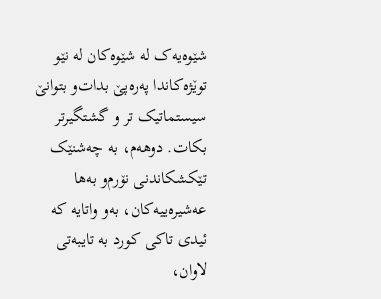شێوه‌یه‌ک له‌ شێوه‌کان له‌ نێو توێژه‌کاندا په‌ره‌پێ بدات‌و بتوانێ‌ سیستماتیک تر ‌و گشتگیرتر بکات. دوهه‌م، به‌ چه‌شنێک تێکشکاندنی‌ نۆرم‌و به‌ها عه‌شیره‌ییه‌کان، به‌و واتایه‌ که‌ ئیدی‌ تاکی‌ کورد به‌ تایبه‌تی‌ لاوان،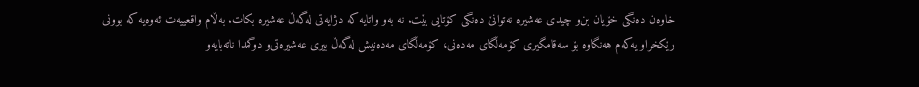خاوه‌ن ده‌نگی‌ خۆیان بن‌و چیدی‌ عه‌شیره‌ نه‌توانێ‌ ده‌نگی‌ کۆتایی‌ بێت. نه‌ به‌و واتایه‌ که‌ دژایه‌تی‌ له‌گه‌ڵ عه‌شیره‌ بکات. به‌ڵام واقعییه‌ت ئه‌وه‌یه‌ که‌ بوونی‌ رێکخراو یه‌که‌م هه‌نگاوه‌ بۆ سه‌قامگیری‌ کۆمه‌ڵگای‌ مه‌ده‌نی‌، کۆمه‌ڵگای‌ مه‌ده‌نیش له‌گه‌ڵ بیری‌ عه‌شیره‌تی‌‌و دوگمدا ناته‌بایه‌‌و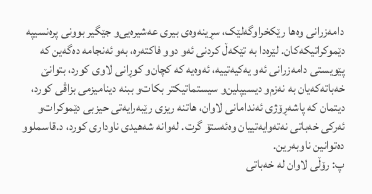دامه‌زرانی‌ وه‌ها رێکخراوگه‌لێک، سڕینه‌وه‌ی‌ بیری‌ عه‌شیره‌یی‌‌و جێگیر بوونی‌ پره‌نسیپه‌ دێموکراتیکه‌کان. لێره‌دا به‌ تێکه‌ڵ کردنی‌ ئه‌و دوو فاکته‌ره‌، به‌و ئه‌نجامه‌ ده‌گه‌ین که‌ پێویستی‌ دامه‌زرانی‌ ئه‌و یه‌کیه‌تییه‌، ئه‌وه‌یه‌ که‌ کچان‌و کوڕانی‌ لاوی‌ کورد، بتوانێ‌ خه‌باته‌که‌یان به‌ نه‌زم‌و دیسیپلین‌و سیستماتیکتر بکات‌و ببنه‌ دینامیزمی‌ بزاڤی‌ کورد، دیتمان که‌ پاشه‌ڕۆژی‌ ئه‌ندامانی‌ لاوان، هاتنه‌ ریزی‌ رێبه‌رایه‌تی‌ حیزبی‌ دێموکرات‌و ئه‌رکی‌ خه‌باتی‌ نه‌ته‌وایه‌تییان وه‌ئه‌ستۆ گرت. له‌وانه‌ شه‌هیدی‌ ناوداری‌ کورد، د.قاسملوو ده‌توانین ناوبه‌رین.
پ: رۆڵی‌ لاوان له‌ خه‌باتی‌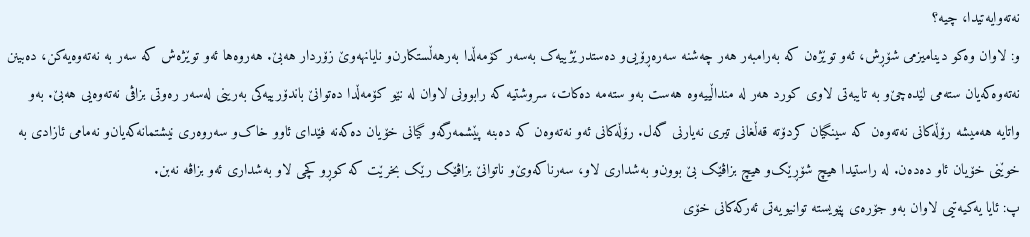نه‌ته‌وایه‌تیدا، چیه‌؟
و: لاوان وه‌کو دینامیزمی‌ شۆڕش، ئه‌و توێژه‌ن که‌ به‌رامبه‌ر هه‌ر چه‌شنه‌ سه‌ره‌ڕۆیی‌‌و ده‌ستدرێژییه‌ک به‌سه‌ر کۆمه‌ڵدا به‌رهه‌ڵستکارن‌و نایانهه‌وێ‌ زۆردار هه‌بێ‌. هه‌روه‌ها ئه‌و توێژه‌ش که‌ سه‌ر به‌ نه‌ته‌وه‌یه‌کن، ده‌بینن نه‌ته‌وه‌که‌یان سته‌می‌ لێده‌چێ‌‌و به‌ تایبه‌تی‌ لاوی‌ کورد هه‌ر له‌ منداڵییه‌وه‌ هه‌ست به‌و سته‌مه‌ ده‌کات، سروشتیه‌ که‌ رابوونی‌ لاوان له‌ نێو کۆمه‌ڵدا ده‌توانێ‌ باندۆرییه‌کی‌ به‌رینی‌ له‌سه‌ر ره‌وتی‌ بزاڤی‌ نه‌ته‌وه‌یی‌ هه‌بێ‌. به‌و واتایه‌ هه‌میشه‌ رۆڵه‌کانی‌ نه‌ته‌وه‌ن که‌ سینگیان کردۆته‌ قه‌ڵغانی‌ تیری نه‌یارنی‌ گه‌ل. رۆڵه‌کانی‌ ئه‌و نه‌ته‌وه‌ن که‌ ده‌بنه‌ پێشمه‌رگه‌‌و گیانی‌ خۆیان ده‌که‌نه‌ فێدای‌ ئاو‌و خاک‌و سه‌روه‌ری‌ نیشتمانه‌که‌یان‌و نه‌مامی‌ ئازادی‌ به‌ خوێنی‌ خۆیان ئاو ده‌ده‌ن. له‌ راستیدا هیچ شۆڕێک‌و هیچ بزاڤێک بێ‌ بوون‌و به‌شداری‌ لاو، سه‌رناکه‌وێ‌‌و ناتوانێ‌ بزاڤێک رێک بخرێت که‌ کوڕ‌و کچی‌ لاو به‌شداری‌ ئه‌و بزاڤه‌ نه‌بن.
پ: ئایا یه‌کیه‌تیی‌ لاوان به‌و جۆره‌ی‌ پێویسته‌ توانیویه‌تی‌ ئه‌رکه‌کانی‌ خۆی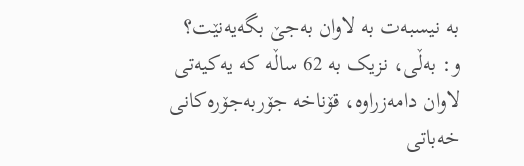به‌ نیسبه‌ت به‌ لاوان به‌جێ‌ بگه‌یه‌نێت؟
و: به‌ڵی‌، نزیک به‌ 62 ساڵه‌ که‌ یه‌کیه‌تی‌ لاوان دامه‌زراوه‌، قۆناخه‌ جۆربه‌جۆره‌کانی‌ خه‌باتی‌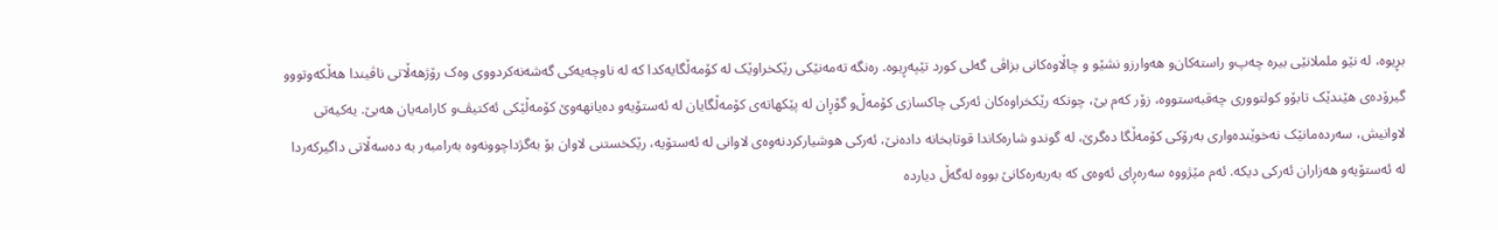بڕیوه‌، له‌ نێو ململانێی‌ بیره‌ چه‌پ‌و راسته‌کان‌و هه‌وارز‌و نشێو و چاڵاوه‌کانی‌ بزاڤی‌ گه‌لی‌ کورد تێپه‌ڕیوه‌. ره‌نگه‌ ته‌مه‌نێکی‌ رێکخراوێک له‌ کۆمه‌ڵگایه‌کدا که‌ له‌ ناوچه‌یه‌کی‌ گه‌شه‌نه‌کردووی‌ وه‌ک رۆژهه‌ڵاتی‌ ناڤیندا هه‌ڵکه‌وتوو‌و گیرۆده‌ی‌ هێندێک تابۆ‌و کولتووری‌ چه‌قبه‌ستووه‌، زۆر که‌م بێ، چونکه‌ رێکخراوه‌کان ئه‌رکی‌ چاکسازی‌ کۆمه‌ڵ‌و گۆڕان له‌ پێکهاته‌ی‌ کۆمه‌ڵگایان له‌ ئه‌ستۆیه‌‌و ده‌یانهه‌وێ‌ کۆمه‌ڵێکی‌ ئه‌کتیڤ‌و کارامه‌یان هه‌بێ‌. یه‌کیه‌تی لاوانیش، سه‌رده‌مانێک نه‌خوێنده‌واری‌ به‌رۆکی‌ کۆمه‌ڵگا ده‌گرێ‌، له‌ گوند‌و شاره‌کاندا قوتابخانه‌ داده‌نێ‌، ئه‌رکی‌ هوشیارکردنه‌وه‌ی‌ لاوانی‌ له‌ ئه‌ستۆیه‌، رێکخستنی‌ لاوان بۆ به‌گژداچوونه‌وه‌ به‌رامبه‌ر به‌ ده‌سه‌ڵاتی‌ داگیرکه‌ردا له‌ ئه‌ستۆیه‌‌و هه‌زاران ئه‌رکی‌ دیکه‌. ئه‌م مێژووه‌ سه‌ره‌ڕای‌ ئه‌وه‌ی‌ که‌ به‌ربه‌ره‌کانێ‌ بووه‌ له‌گه‌ڵ دیارده‌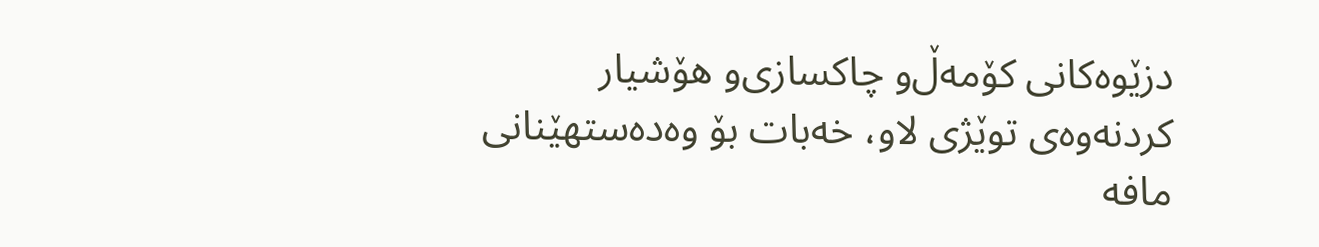دزێوه‌کانی‌ کۆمه‌ڵ‌و چاکسازی‌‌و هۆشیار کردنه‌وه‌ی‌ توێژی‌ لاو، خه‌بات بۆ وه‌ده‌ستهێنانی‌ مافه‌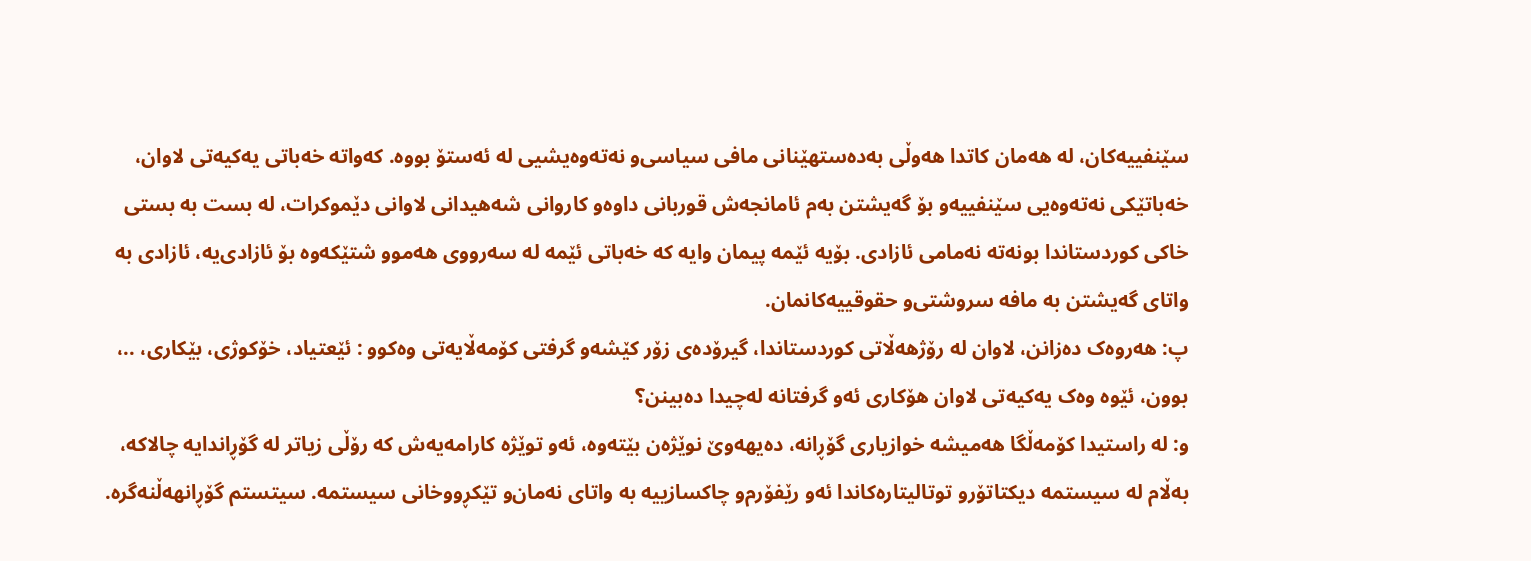سێنفییه‌کان، له‌ هه‌مان کاتدا هه‌وڵی‌ به‌ده‌ستهێنانی‌ مافی‌ سیاسی‌و نه‌ته‌وه‌یشیی‌ له‌ ئه‌ستۆ بووه‌. که‌واته‌ خه‌باتی‌ یه‌کیه‌تی‌ لاوان، خه‌باتێکی‌ نه‌ته‌وه‌یی‌ سێنفییه‌‌و بۆ گه‌یشتن به‌م ئامانجه‌ش قوربانی‌ داوه‌‌و کاروانی‌ شه‌هیدانی‌ لاوانی‌ دێموکرات، له‌ بست به‌ بستی‌ خاکی‌ کوردستاندا بونه‌ته‌ نه‌مامی‌ ئازادی‌. بۆیه‌ ئێمه‌ پیمان وایه‌ که‌ خه‌باتی‌ ئێمه‌ له‌ سه‌رووی‌ هه‌موو شتێکه‌وه‌ بۆ ئازادی‌یه‌، ئازادی‌ به‌ واتای‌ گه‌یشتن به‌ مافه‌ سروشتی‌‌و حقوقییه‌کانمان.
پ: هه‌روه‌ک ده‌زانن، لاوان له‌ رۆژهه‌ڵاتی‌ کوردستاندا، گیرۆده‌ی‌ زۆر کێشه‌‌و گرفتی‌ کۆمه‌ڵایه‌تی‌ وه‌کوو : ئێعتیاد، خۆکوژی‌، بێکاری‌، ..، بوون، ئێوه‌ وه‌ک یه‌کیه‌تی‌ لاوان هۆکاری‌ ئه‌و گرفتانه‌ له‌چیدا ده‌بینن؟
و: له‌ راستیدا کۆمه‌ڵگا هه‌میشه‌ خوازیاری‌ گۆڕانه‌، ده‌یهه‌وێ‌ نوێژه‌ن بێته‌وه‌، ئه‌و توێژه‌ کارامه‌یه‌ش که‌ رۆڵی‌ زیاتر له‌ گۆڕاندایه‌ چالاکه‌، به‌ڵام له‌ سیستمه‌ دیکتاتۆر‌و توتالیتاره‌کاندا ئه‌و رێفۆرم‌و چاکسازییه‌ به‌ واتای‌ نه‌مان‌و تێکڕووخانی‌ سیستمه‌. سیتستم گۆڕانهه‌ڵنه‌گره‌.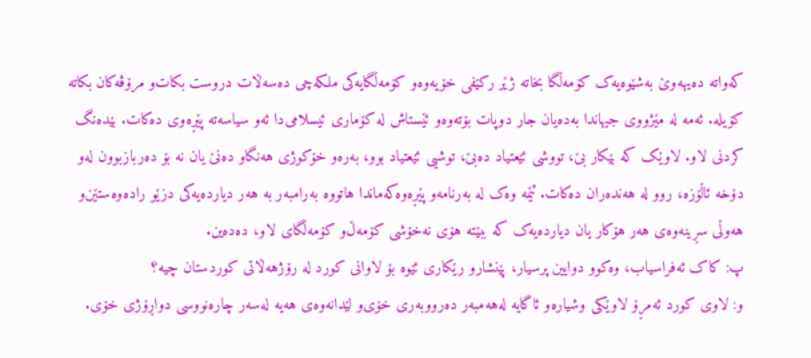که‌واته‌ ده‌یهه‌وێ‌ به‌شێوه‌یه‌ک کۆمه‌ڵگا بخاته‌ ژێر رکێفی‌ خۆیه‌وه‌‌و کۆمه‌ڵگایه‌کی‌ ملکه‌چی‌ ده‌سه‌ڵات دروست بکات‌و مرۆڤه‌کان بکاته‌ کۆیله‌. ئه‌مه‌ له‌ مێژووی‌ جیهاندا به‌ده‌یان جار دوپات بۆته‌وه‌‌و ئێستاش له‌ کۆماری‌ ئیسلامی‌دا ئه‌و سیاسه‌ته‌ پێڕه‌وی‌ ده‌کات. بێده‌نگ کردنی‌ لاو. لاوێک که‌ بێکار بێ‌، تووشی ئێعتیاد ده‌بێ‌، توشیی‌ ئێعتیاد بوو، به‌ره‌و خۆکوژی‌ هه‌نگاو ده‌نێ‌ یان نه‌ بۆ ده‌ربازبوون له‌و دۆخه‌ ئاڵۆزه‌، روو له‌ هه‌نده‌ران ده‌کات. ئێمه‌ وه‌ک له‌ به‌رنامه‌‌و پێڕه‌وه‌که‌ماندا هاتووه‌ به‌رامبه‌ر به‌ هه‌ر دیارده‌یه‌کی‌ دزێو راده‌وه‌ستێن‌و هه‌وڵی‌ سڕینه‌وه‌ی‌ هه‌ر هۆکار یان دیارده‌یه‌ک که‌ ببێته‌ هۆی نه‌خۆشی کۆمه‌ڵ‌و کۆمه‌ڵگای‌ لاو، ده‌ده‌ین.
پ: کاک ئه‌فراسیاب، وه‌کوو دوایین پرسیار، پێنشار‌و رێکاری‌ ئێوه‌ بۆ لاوانی‌ کورد له‌ رۆژهه‌ڵاتی‌ کوردستان چیه‌؟
و: لاوی‌ کورد ئه‌مڕۆ لاوێکی‌ وشیاره‌‌و ئاگایه‌ له‌هه‌مبه‌ر ده‌رووبه‌ری‌ خۆی‌و لێدانه‌وه‌ی‌ هه‌یه‌ له‌سه‌ر چاره‌نووسی‌ دواڕۆژی‌ خۆی.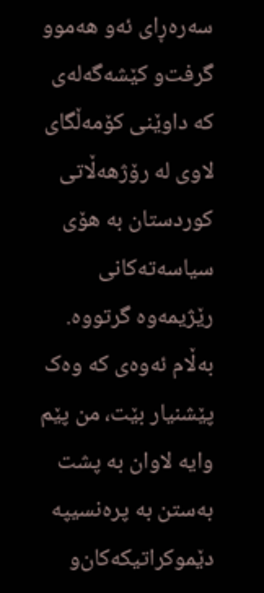سه‌ره‌ڕای‌ ئه‌و هه‌موو گرفت‌و کێشه‌گه‌له‌ی‌ که‌ داوێنی‌ کۆمه‌ڵگای‌ لاوی‌ له‌ رۆژهه‌ڵاتی‌ کوردستان به‌ هۆی سیاسه‌ته‌کانی‌ رێژیمه‌وه‌ گرتووه‌. به‌ڵام ئه‌وه‌ی‌ که‌ وه‌ک پێشنیار بێت، من پێم وایه‌ لاوان به‌ پشت به‌ستن به‌ پره‌نسیپه‌ دێموکراتیکه‌کان‌و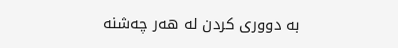به‌ دووری‌ کردن له‌ هه‌ر چه‌شنه‌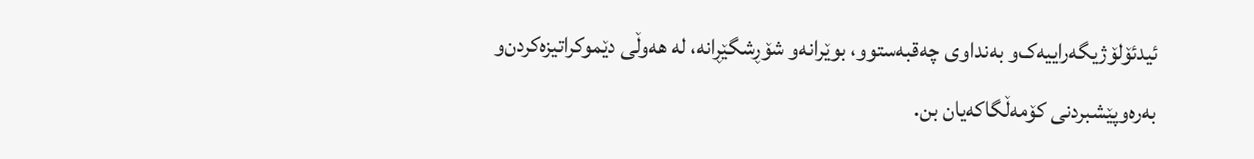ئیدئۆلۆژیگه‌راییه‌ک‌و به‌نداوی‌ چه‌قبه‌ستوو، بوێرانه‌‌و شۆڕشگێڕانه‌، له‌ هه‌وڵی‌ دێموکراتیزه‌کردن‌و به‌ره‌وپێشبردنی‌ کۆمه‌ڵگاکه‌یان بن.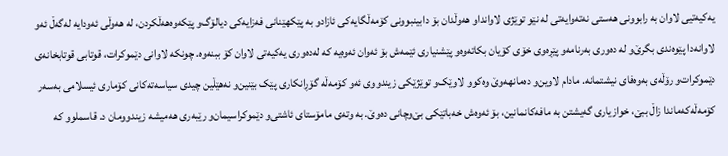یه‌کیه‌تیی‌ لاوان به‌ رابوونی‌ هه‌ستی‌ نه‌ته‌وایه‌تی‌ له‌ نێو توێژی‌ لاواندا‌و هه‌وڵدان بۆ دابینبوونی‌ کۆمه‌ڵگایه‌کی‌ ئازاد‌و به‌ پێکهێنانی‌ فه‌زایه‌کی‌ دیالۆگ‌و پێکه‌وه‌هه‌ڵکردن، له‌ هه‌وڵی‌ ئه‌ودایه‌ له‌گه‌ڵ ئه‌و لاوانه‌دا پێوه‌ندی‌ بگرێ‌‌و له‌ ده‌وری‌ به‌رنامه‌‌و پێڕه‌وی‌ خۆی کۆیان بکاته‌وه‌‌و پێشنیاری‌ ئێمه‌ش بۆ ئه‌وان ئه‌وه‌یه‌ که‌ له‌ده‌وری‌ یه‌کیه‌تی‌ لاوان کۆ ببنه‌وه‌. چونکه‌ لاوانی‌ دێموکرات، قوتابی‌ قوتابخانه‌ی‌ دێموکرات‌و رۆڵه‌ی‌ به‌وه‌فای‌ نیشتمانه‌. مادام لاوین‌و ده‌مانهه‌وێ‌ وه‌کوو لاوێک‌و توێژێکی‌ زیندووی‌ ئه‌و کۆمه‌ڵه‌ گۆڕانکاری‌ پێک بێنین‌و نه‌هێڵین چیدی‌ سیاسه‌ته‌کانی‌ کۆماری‌ ئیسلامی‌ به‌سه‌ر کۆمه‌ڵه‌که‌ماندا زاڵ ببێ‌، خوازیاری‌ گه‌یشتن به‌ مافه‌کانمانین، بۆ ئه‌وه‌ش خه‌باتێکی‌ بێ‌وچانی‌ ده‌وێ‌. به‌ وته‌ی‌ مامۆستای‌ ئاشتی‌‌و دێموکراسیمان‌و رێبه‌ری‌ هه‌میشه‌ زیندوومان د. قاسملوو که‌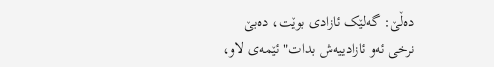ده‌ڵێ‌: گه‌لێک ئازادی‌ بوێت، ده‌بێ‌ نرخی‌ ئه‌و ئازادییه‌ش بدات" ئێمه‌ی‌ لاو،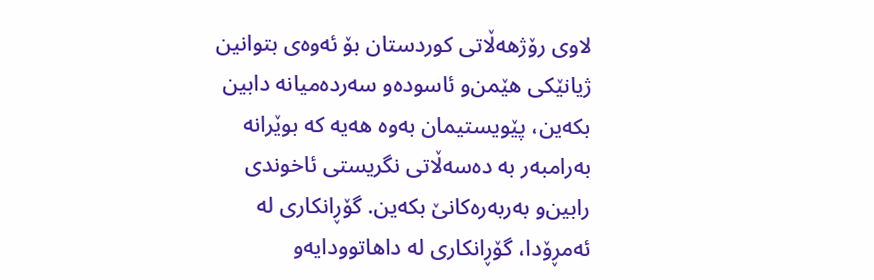لاوی‌ رۆژهه‌ڵاتی‌ کوردستان بۆ ئه‌وه‌ی‌ بتوانین ژیانێکی‌ هێمن‌و ئاسوده‌‌و سه‌رده‌میانه‌ دابین بکه‌ین، پێویستیمان به‌وه‌ هه‌یه‌ که‌ بوێرانه‌ به‌رامبه‌ر به‌ ده‌سه‌ڵاتی‌ نگریستی‌ ئاخوندی‌ رابین‌و به‌ربه‌ره‌کانێ‌ بکه‌ین. گۆڕانکاری‌ له‌ ئه‌مڕۆدا، گۆڕانکاری‌ له‌ داهاتوودایه‌‌و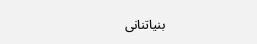بنیاتنانی‌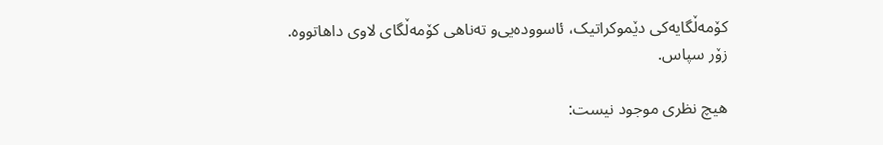کۆمه‌ڵگایه‌کی‌ دێموکراتیک، ئاسووده‌یی‌‌و ته‌ناهی‌ کۆمه‌ڵگای‌ لاوی‌ داهاتووه‌.
زۆر سپاس.

هیچ نظری موجود نیست: